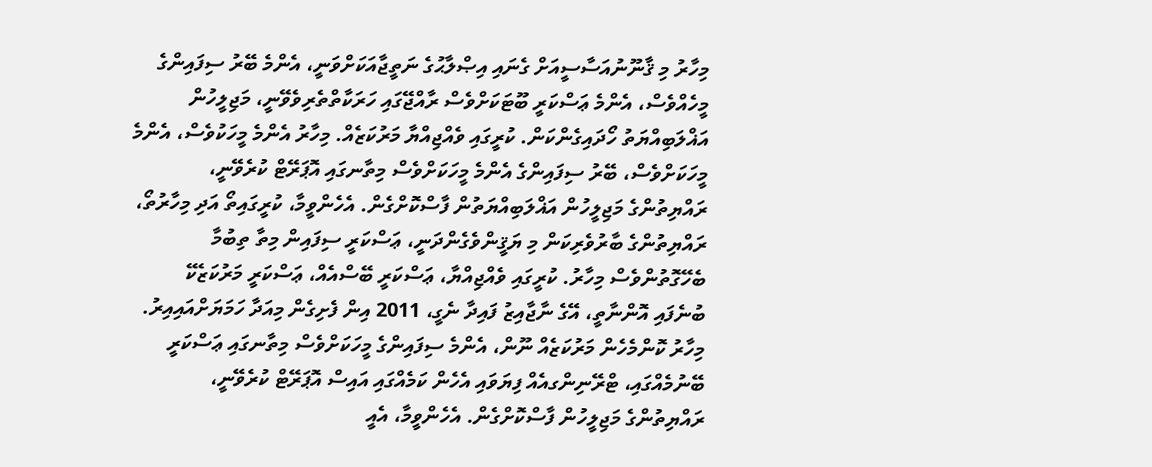މިހާރު މި ޤާނޫނުއަސާސީއަށް ގެނައި އިޞްލާޙުގެ ނަތީޖާއަކަށްވަނީ، އެންމެ ބޭރު ސިފައިންގެ މީހެއްވެސް، އެންމެ ޢަސްކަރީ ބޫޓަކަށްވެސް ރާއްޖޭގައި ހަރަކާތްތެރިވެވޭނީ، މަޖިލީހުން އަޣްލަބިއްޔަތު ހޯދައިގެންކަން. ކުރީގައި ވެއްޖިއްޔާ މަރުކަޒެއް. މިހާރު އެންމެ މީހަކުވެސް، އެންމެ މީހަކަށްވެސް، ބޭރު ސިފައިންގެ އެންމެ މީހަކަށްވެސް މިތާނގައި އޮޕަރޭޓް ކުރެވޭނީ، ރައްޔިތުންގެ މަޖިލީހުން އަޣްލަބިއްޔަތުން ފާސްކޮށްގެން. އެހެންވީމާ، ކުރީގައިތޯ އަދި މިހާރުތޯ، ރައްޔިތުންގެ ބާރުވެރިކަން މި ޔަޤީންވެގެންދަނީ، ޢަސްކަރީ ސިފައިން މިތާ ތިބުމާ ބެހޭގޮތުންވެސް މިހާރު. ކުރީގައި ވެއްޖިއްޔާ، ޢަސްކަރީ ބޭސްއެއް، ޢަސްކަރީ މަރުކަޒެކޭ ބުނެފައި އޮންނާތީ، އޭގެ ނާޖާއިޒު ފައިދާ ނެގީ، 2011 އިން ފެށިގެން މިއަދާ ހަމަޔަށްއައިއިރު. މިހާރު ކޮންމެހެން މަރުކަޒެއް ނޫން، އެންމެ ސިފައިންގެ މީހަކަށްވެސް މިތާނގައި ޢަސްކަރީ ބޭނުމެއްގައި، ޓްރޭނިންގއެއް ފިޔަވައި އެހެން ކަމެއްގައި އައިސް އޮޕަރޭޓް ކުރެވޭނީ، ރައްޔިތުންގެ މަޖިލީހުން ފާސްކޮށްގެން. އެހެންވީމާ، އެއީ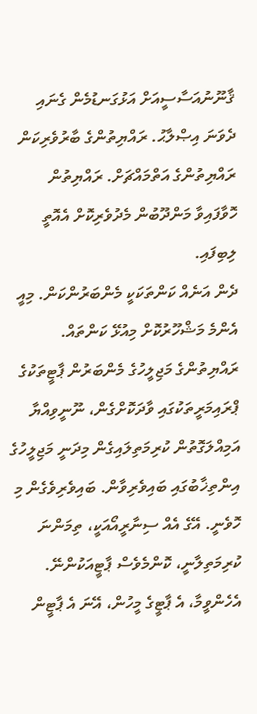ޤާނޫނުއަސާސީއަށް އަޅުގަނޑުމެން ގެނައި ދެވަނަ އިޞްލާޙު. ރައްޔިތުންގެ ބާރުވެރިކަން ރައްޔިތުންގެ އަތްމައްޗަށް. ރައްޔިތުން ހޮވާފައިވާ މަންދޫބުން މެދުވެރިކޮށް އެއޮތީ ލިބިފައި.
ދެން އަނެއް ކަންތަކަކީ މެންބަރުންކަން. މިއީ އެންމެ މަޝްހޫރުކޮށް މިއުޅޭ ކަންތައް. ރައްޔިތުންގެ މަޖިލީހުގެ މެންބަރުން ޕާޓީތަކުގެ ޕްރައިމަރީތަކުގައި ވާދަކޮށްގެން، ނޫނީވިއްޔާ އަމިއްލަގޮތުން ކުރިމަތިލައިގެން މިދަނީ މަޖިލީހުގެ އިންތިޚާބުގައި ބައިވެރިވާން. ބައިވެރިވެގެން މި ހޮވެނީ. އޭގެ އެއް ސިނާރީއޯއަކީ، ތިމަންނަ ކުރިމަތިލާނީ، ކޮންމެވެސް ޕާޓީއަކުންނޭ. އެހެންވީމާ، އެ ޕާޓީގެ މީހުން، އޭނަ އެ ޕާޓީން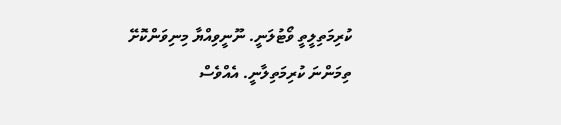ކުރިމަތިލީތީ ވޯޓުލަނީ. ނޫނީވިއްޔާ މިނިވަންކޮށޭ ތިމަންނަ ކުރިމަތިލާނީ. އެއްވެސް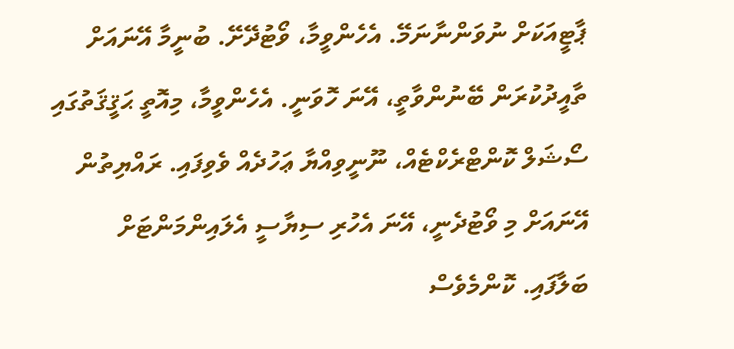ޕާޓީއަކަށް ނުވަންނާނަމޭ. އެހެންވީމާ، ވޯޓުދޭށޭ. ބުނީމާ އޭނައަށް ތާއީދުކުރަން ބޭނުންވާތީ، އޭނަ ހޮވަނީ. އެހެންވީމާ، މިއޮތީ ޙަޤީޤަތުގައި ސޯޝަލް ކޮންޓްރެކްޓެއް، ނޫނީވިއްޔާ ޢަހުދެއް ވެވިފައި. ރައްޔިތުން އޭނައަށް މި ވޯޓުދެނީ، އޭނަ އެހުރި ސިޔާސީ އެލައިންމަންޓަށް ބަލާފައި. ކޮންމެވެސް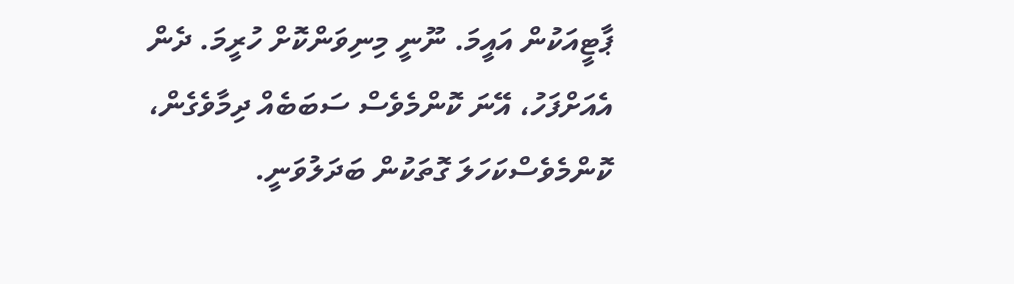ޕާޓީއަކުން އައީމަ. ނޫނީ މިނިވަންކޮށް ހުރީމަ. ދެން އެއަށްފަހު، އޭނަ ކޮންމެވެސް ސަބަބެއް ދިމާވެގެން، ކޮންމެވެސްކަހަލަ ގޮތަކުން ބަދަލުވަނީ.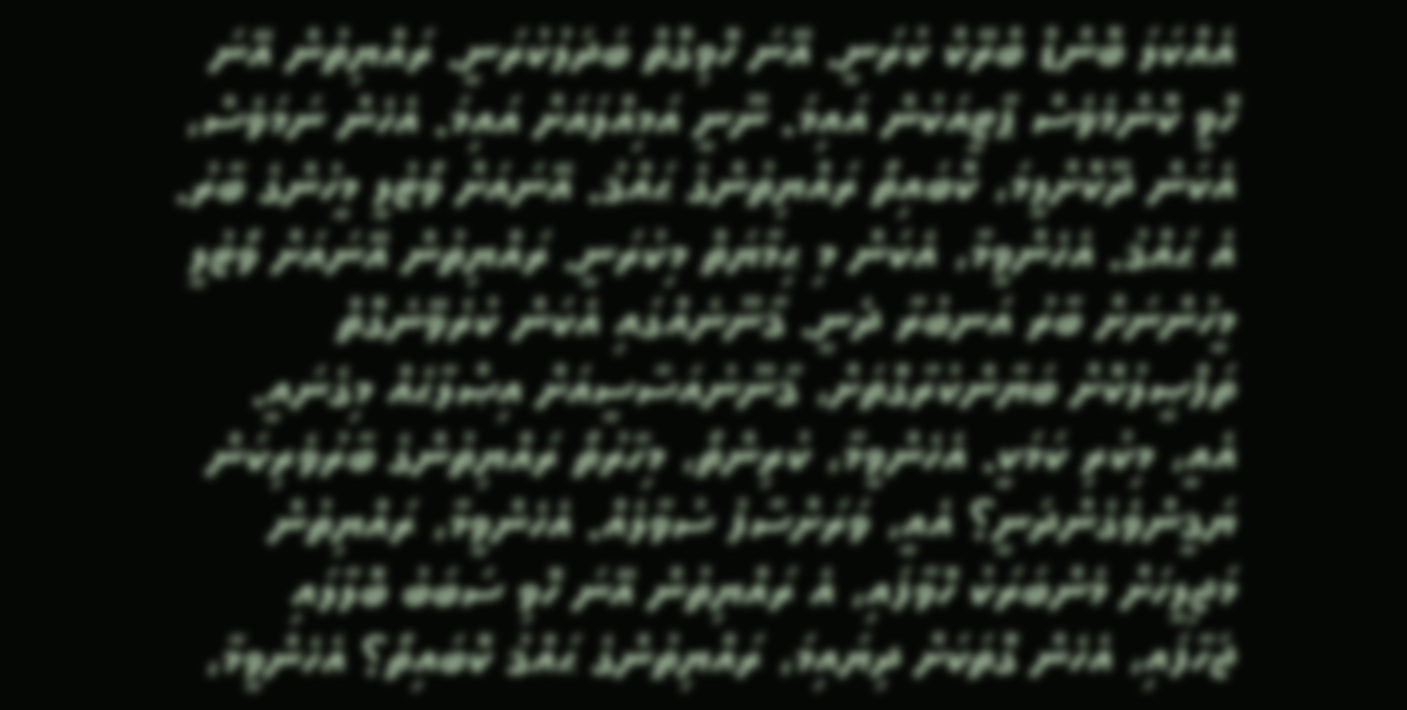އެއްކަލަ ބޮންޑް ބްރޭކް ކުރަނީ. އޭނަ ހޮވިގޮތް ބަދަލުކުރަނީ. ރައްޔިތުން އޭނަ ހޮވީ ކޮންމެވެސް ޕާޓީއަކުން އައިމަ. ނޫނީ އަމިއްލައަށް އައިމަ. އެހެން ނަމަވެސް، އެކަން ދޫކޮށްލީމަ، ކޮބައިތޯ ރައްޔިތުންގެ ޙައްޤު. އޭނައަށް ވޯޓުލީ މީހުންގެ ބާރު. އެ ޙައްޤު. އެހެންވީމާ، އެކަން މި ޙިމާޔަތް މިކުރަނީ. ރައްޔިތުން އޭނައަށް ވޯޓުލީ މީހުންނަށް ބާރު އަނބުރާ ދެނީ. ޤާނޫނެއްގައި އެކަން ކުރެވޭނެގޮތް ތަފްޞީލުކޮށް ބަޔާންކުރާގޮތަށް، ޤާނޫނުއަސާސީއަށް އިޞްލާޙެއް މިގެނައީ. އެއީ، މިކުރި ކަމަކީ. އެހެންވީމާ، ކުރިންތޯ، މިހާރުތޯ ރައްޔިތުންގެ ބާރުވެރިކަން ޔަޤީންވެގެންދަނީ؟ އެއީ، ވަރަށްސާފު ސުވާލެއް. އެހެންވީމާ، ރައްޔިތުން މަޖިލީހަށް މެންބަރަކު ހޮވާފައި، އެ ރައްޔިތުން އޭނަ ހޮވި ސަބަބު ބޮލާލައި ޖަހާފައި، އެހެން ގޮތަކަށް ދިޔައިމަ، ރައްޔިތުންގެ ޙައްޤު ކޮބައިތޯ؟ އެހެންވީމާ،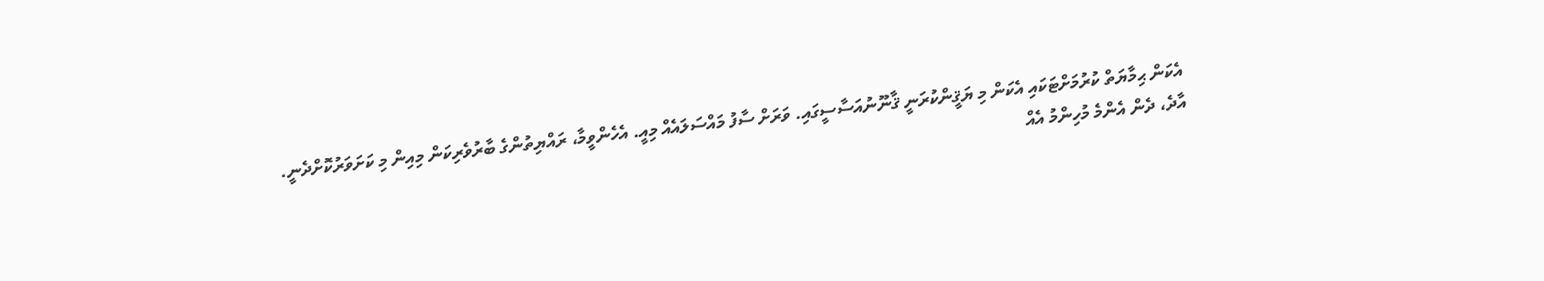އެކަން ޙިމާޔަތް ކުރުމަށްޓަކައި އެކަން މި ޔަޤީންކުރަނީ ޤާނޫނުއަސާސީގައި. ވަރަށް ސާފު މައްސަލައެއް މިއީ. އެހެންވީމާ، ރައްޔިތުންގެ ބާރުވެރިކަން މިއިން މި ކަށަވަރުކޮށްދެނީ.
އާދެ، ދެން އެންމެ މުހިންމު އެއް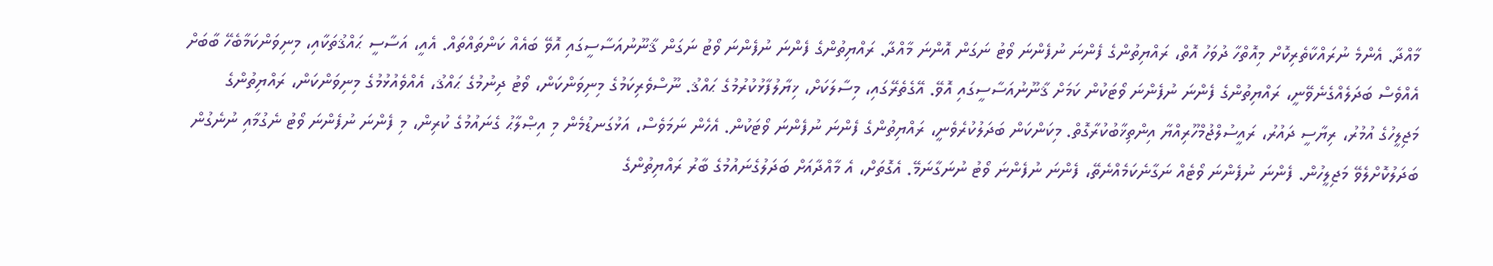މާއްދާ. އެންމެ ނުރައްކާތެރިކޮށް މިއޮތްހާ ދުވަހު އޮތް، ރައްޔިތުންގެ ފެންނަ ނުފެންނަ ވޯޓު ނަގަން އޮންނަ މާއްދާ. ރައްޔިތުންގެ ފެންނަ ނުފެންނަ ވޯޓު ނަގަން ޤާނޫނުއަސާސީގައި އޮވޭ ބައެއް ކަންތައްތައް. އެއީ، އަސާސީ ޙައްޤުތަކާއި، މިނިވަންކަމާބެހޭ ބާބަށް އެއްވެސް ބަދަލެއްގެނެވޭނީ، ރައްޔިތުންގެ ފެންނަ ނުފެންނަ ވޯޓަކުން ކަމަށް ޤާނޫނުއަސާސީގައި އޮވޭ. އޭގެތެރޭގައި، މިސާލަކަށް، ޚިޔާލުފާޅުކުރުމުގެ ޙައްޤު. ނޫސްވެރިކަމުގެ މިނިވަންކަން، ވޯޓު ދިނުމުގެ ޙައްޤު، އެއްވެއުޅުމުގެ މިނިވަންކަން، ރައްޔިތުންގެ މަޖިލީހުގެ އުމުރު، ރިޔާސީ ދައުރު، ރައީސުލްޖުމްހޫރިއްޔާ އިންތިޚާބުކުރާގޮތް. މިކަންކަން ބަދަލުކުރެވެނީ، ރައްޔިތުންގެ ފެންނަ ނުފެންނަ ވޯޓަކުން. އެހެން ނަމަވެސް، އަޅުގަނޑުމެން މި އިޞްލާޙު ގެނައުމުގެ ކުރިން، މި ފެންނަ ނުފެންނަ ވޯޓު ނެގުމާއި ނުނެގުން ބަދަލުކޮށްލެވޭ މަޖިލީހުން. ފެންނަ ނުފެންނަ ވޯޓެއް ނަގާނެކަމެއްނެތޭ، ފެންނަ ނުފެންނަ ވޯޓު ނުނަގާނަމޭ. އެގޮތަށް، އެ މާއްދާއަށް ބަދަލުގެނައުމުގެ ބާރު ރައްޔިތުންގެ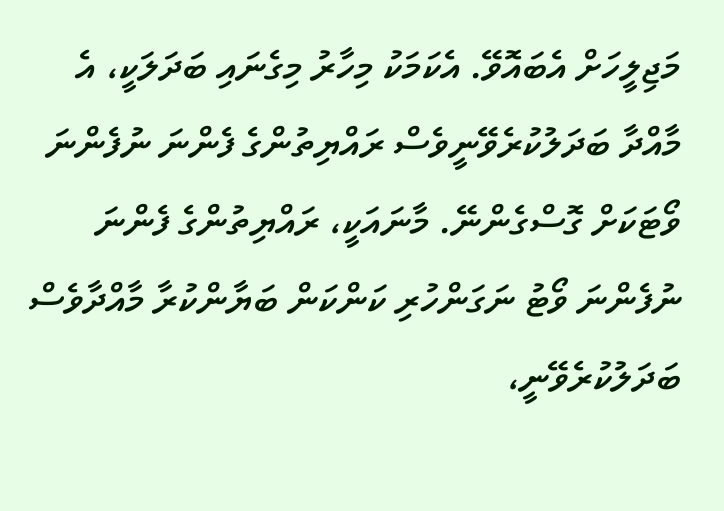މަޖިލީހަށް އެބައޮވޭ. އެކަމަކު މިހާރު މިގެނައި ބަދަލަކީ، އެ މާއްދާ ބަދަލުކުރެވޭނީވެސް ރައްޔިތުންގެ ފެންނަ ނުފެންނަ ވޯޓަކަށް ގޮސްގެންނޭ. މާނައަކީ، ރައްޔިތުންގެ ފެންނަ ނުފެންނަ ވޯޓު ނަގަންހުރި ކަންކަން ބަޔާންކުރާ މާއްދާވެސް ބަދަލުކުރެވޭނީ،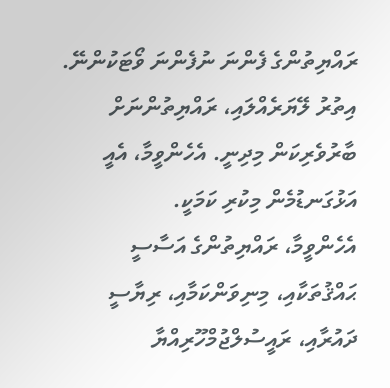ރައްޔިތުންގެ ފެންނަ ނުފެންނަ ވޯޓަކުންނޭ. އިތުރު ލޭޔަރެއްލައި، ރައްޔިތުންނަށް ބާރުވެރިކަން މިދިނީ. އެހެންވީމާ، އެއީ އަޅުގަނޑުމެން މިކުރި ކަމަކީ.
އެހެންވީމާ، ރައްޔިތުންގެ އަސާސީ ޙައްޤުތަކާއި، މިނިވަންކަމާއި، ރިޔާސީ ދައުރާއި، ރައީސުލްޖުމްހޫރިއްޔާ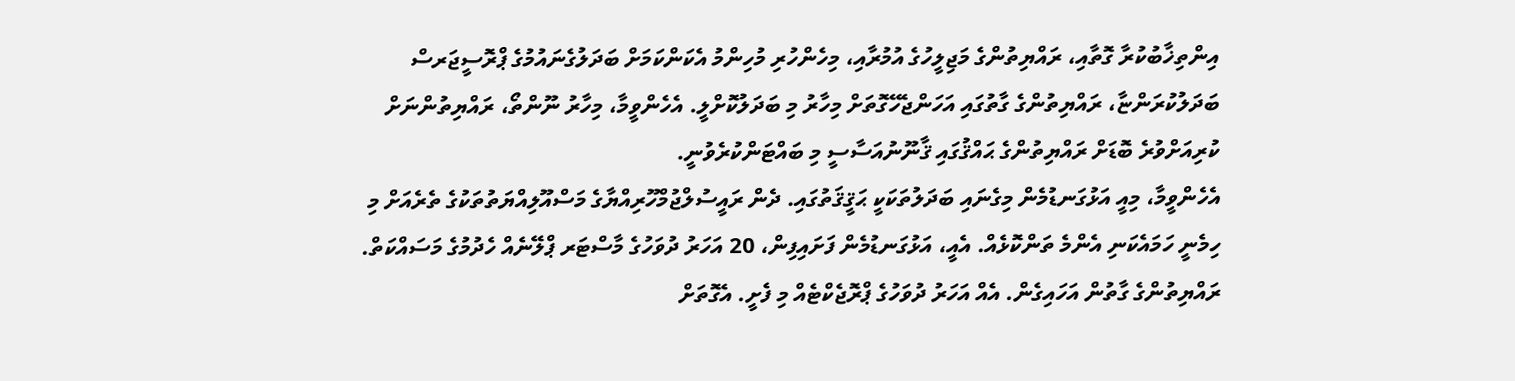އިންތިޚާބުކުރާ ގޮތާއި، ރައްޔިތުންގެ މަޖިލީހުގެ އުމުރާއި، މިހެންހުރި މުހިންމު އެކަންކަމަށް ބަދަލުގެނައުމުގެ ޕްރޮސީޖަރސް ބަދަލުކުރަންޏާ، ރައްޔިތުންގެ ގާތުގައި އަހަންޖެހޭގޮތަށް މިހާރު މި ބަދަލުކޮށްލީ. އެހެންވީމާ، މިހާރު ނޫންތޯ، ރައްޔިތުންނަށް ކުރިއަށްވުރެ ބޮޑަށް ރައްޔިތުންގެ ޙައްޤުގައި ޤާނޫނުއަސާސީ މި ބައްޓަންކުރެވުނީ.
އެހެންވީމާ، މިއީ އަޅުގަނޑުމެން މިގެނައި ބަދަލުތަކަކީ ޙަޤީޤަތުގައި. ދެން ރައީސުލްޖުމްހޫރިއްޔާގެ މަސްއޫލިއްޔަތުތަކުގެ ތެރެއަށް މި ހިމެނީ ހަމައެކަނި އެންމެ ތަންކޮޅެއް. އެއީ، އަޅުގަނޑުމެން ފަށައިފިން، 20 އަހަރު ދުވަހުގެ މާސްޓަރ ޕްލޭނެއް ހެދުމުގެ މަސައްކަތް. ރައްޔިތުންގެ ގާތުން އަހައިގެން. އެއް އަހަރު ދުވަހުގެ ޕްރޮޖެކްޓެއް މި ފެށީ. އެގޮތަށް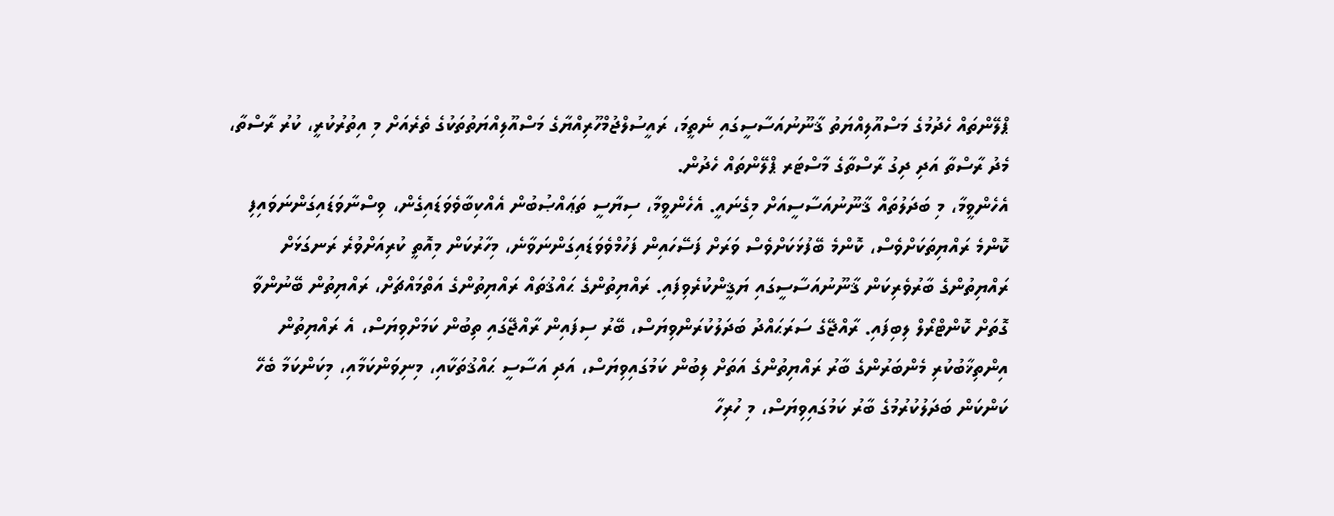ޕްލޭންތައް ހެދުމުގެ މަސްއޫލިއްޔަތު ޤާނޫނުއަސާސީގައި ނެތީމަ، ރައީސުލްޖުމްހޫރިއްޔާގެ މަސްއޫލިއްޔަތުތަކުގެ ތެރެއަށް މި އިތުރުކުރީ، ކުރު ރާސްތާ، މެދު ރާސްތާ އަދި ދިގު ރާސްތާގެ މާސްޓަރ ޕްލޭންތައް ހެދުން.
އެހެންވީމާ، މި ބަދަލުތައް ޤާނޫނުއަސާސީއަށް މިގެނައީ. އެހެންވީމާ، ސިޔާސީ ތަޢައްޞުބުން އެއްކިބާވެވަޑައިގެން، ވިސްނާވަޑައިގަންނަވައިފި ކޮންމެ ރައްޔިތަކަށްވެސް، ކޮންމެ ބޭފުޅަކަށްވެސް ވަރަށް ފަސޭހައިން ފަހުމްވެވަޑައިގަންނަވާނެ، މިހާރުކަން މިއޮތީ ކުރިއަށްވުރެ ރަނގަޅަށް ރައްޔިތުންގެ ބާރުވެރިކަން ޤާނޫނުއަސާސީގައި ޔަޤީންކުރެވިފައި. ރައްޔިތުންގެ ޙައްޤުތައް ރައްޔިތުންގެ އަތްމައްޗަށް، ރައްޔިތުން ބޭނުންވާ ގޮތަށް ކޮންޓްރޯލް ލިބިފައި. ރާއްޖޭގެ ސަރަޙައްދު ބަދަލުކުރަންވިޔަސް، ބޭރު ސިފައިން ރާއްޖޭގައި ތިބުން ކަމަށްވިޔަސް، އެ ރައްޔިތުން އިންތިޚާބުކުރި މެންބަރުންގެ ބާރު ރައްޔިތުންގެ އަތަށް ލިބުން ކަމުގައިވިޔަސް، އަދި އަސާސީ ޙައްޤުތަކާއި، މިނިވަންކަމާއި، މިކަންކަމާ ބެހޭ ކަންކަން ބަދަލުކުރުމުގެ ބާރު ކަމުގައިވިޔަސް، މި ހުރިހާ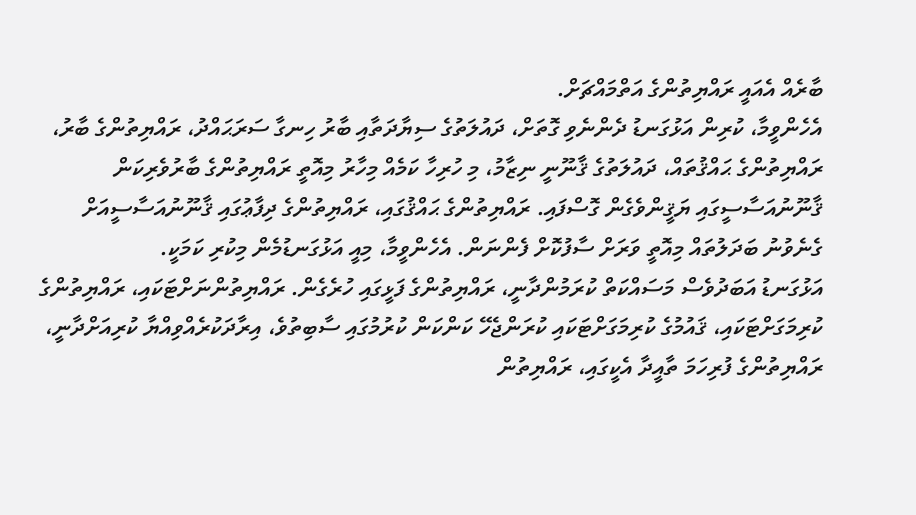ބާރެއް އެއައީ ރައްޔިތުންގެ އަތްމައްޗަށް.
އެހެންވީމާ، ކުރިން އަޅުގަނޑު ދެންނެވި ގޮތަށް، ދައުލަތުގެ ސިޔާދަތާއި ބާރު ހިނގާ ސަރަޙައްދު، ރައްޔިތުންގެ ބާރު، ރައްޔިތުންގެ ޙައްޤުތައް، ދައުލަތުގެ ޤާނޫނީ ނިޒާމު، މި ހުރިހާ ކަމެއް މިހާރު މިއޮތީ ރައްޔިތުންގެ ބާރުވެރިކަން ޤާނޫނުއަސާސީގައި ޔަޤީންވެގެން ގޮސްފައި. ރައްޔިތުންގެ ޙައްޤުގައި، ރައްޔިތުންގެ ދިފާޢުގައި ޤާނޫނުއަސާސީއަށް ގެނެވުނު ބަދަލުތައް މިއޮތީ ވަރަށް ސާފުކޮށް ފެންނަން. އެހެންވީމާ، މިއީ އަޅުގަނޑުމެން މިކުރި ކަމަކީ.
އަޅުގަނޑު އަބަދުވެސް މަސައްކަތް ކުރަމުންދާނީ، ރައްޔިތުންގެ ފަޅީގައި ހުރެގެން. ރައްޔިތުންނަށްޓަކައި، ރައްޔިތުންގެ ކުރިމަގަށްޓަކައި، ޤައުމުގެ ކުރިމަގަށްޓަކައި ކުރަންޖެހޭ ކަންކަން ކުރުމުގައި ސާބިތުވެ، އިރާދަކުރެއްވިއްޔާ ކުރިއަށްދާނީ، ރައްޔިތުންގެ ފުރިހަމަ ތާއީދާ އެކީގައި، ރައްޔިތުން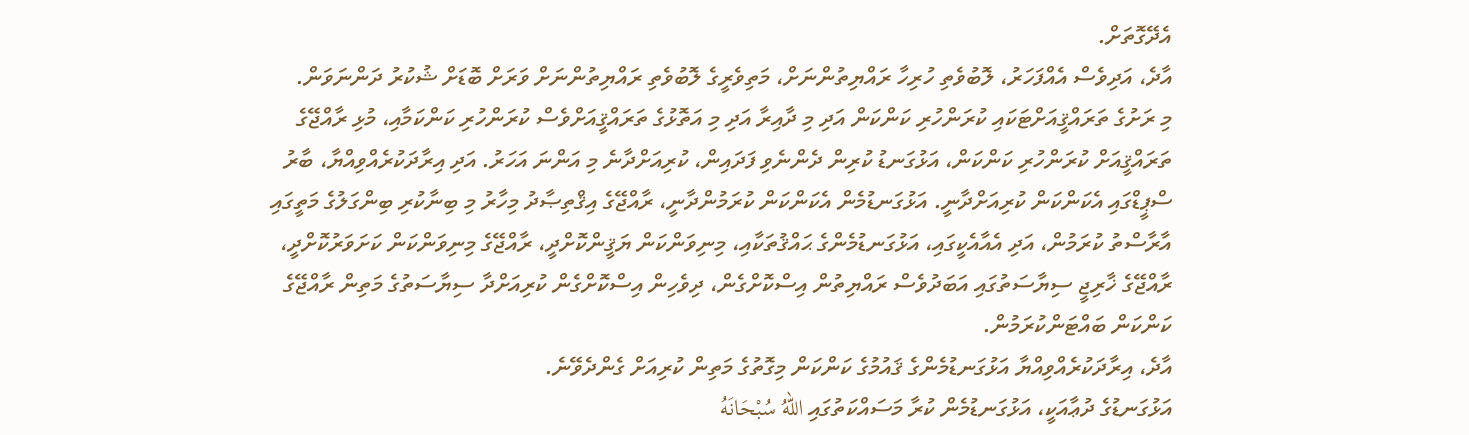އެދޭގޮތަށް.
އާދެ، އަދިވެސް އެއްފަހަރު، ލޮބުވެތި ހުރިހާ ރައްޔިތުންނަށް، މަތިވެރީގެ ލޮބުވެތި ރައްޔިތުންނަށް ވަރަށް ބޮޑަށް ޝުކުރު ދަންނަވަން.
މި ރަށުގެ ތަރައްޤީއަށްޓަކައި ކުރަންހުރި ކަންކަން އަދި މި ދާއިރާ އަދި މި އަތޮޅުގެ ތަރައްޤީއަށްވެސް ކުރަންހުރި ކަންކަމާއި، މުޅި ރާއްޖޭގެ ތަރައްޤީއަށް ކުރަންހުރި ކަންކަން، އަޅުގަނޑު ކުރިން ދެންނެވި ފަދައިން، ކުރިއަށްދާނެ މި އަންނަ އަހަރު. އަދި އިރާދަކުރެއްވިއްޔާ، ބާރު ސްޕީޑްގައި އެކަންކަން ކުރިއަށްދާނީ. އަޅުގަނޑުމެން އެކަންކަން ކުރަމުންދާނީ، ރާއްޖޭގެ އިޤްތިޞާދު މިހާރު މި ބިނާކުރި ބިންގަލުގެ މަތީގައި އާރާސްތު ކުރަމުން، އަދި އެއާއެކީގައި، އަޅުގަނޑުމެންގެ ޙައްޤުތަކާއި، މިނިވަންކަން ޔަޤީންކޮށްދީ، ރާއްޖޭގެ މިނިވަންކަން ކަށަވަރުކޮށްދީ، ރާއްޖޭގެ ޚާރިޖީ ސިޔާސަތުގައި އަބަދުވެސް ރައްޔިތުން އިސްކޮށްގެން، ދިވެހިން އިސްކޮށްގެން ކުރިއަށްދާ ސިޔާސަތުގެ މަތިން ރާއްޖޭގެ ކަންކަން ބައްޓަންކުރަމުން.
އާދެ، އިރާދަކުރެއްވިއްޔާ އަޅުގަނޑުމެންގެ ޤައުމުގެ ކަންކަން މިގޮތުގެ މަތިން ކުރިއަށް ގެންދެވޭނެ.
އަޅުގަނޑުގެ ދުޢާއަކީ، އަޅުގަނޑުމެން ކުރާ މަސައްކަތުގައި اللهُ سُبْحَانَهُ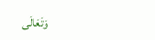وَتَعَالَى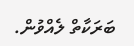ބަރަކާތް ލެއްވުން.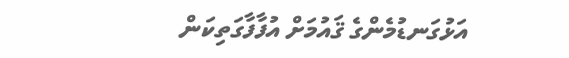އަޅުގަނޑުމެންގެ ޤައުމަށް އުފާފާގަތިކަން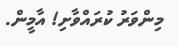މިންވަރު ކުރައްވާށި! އާމީން.